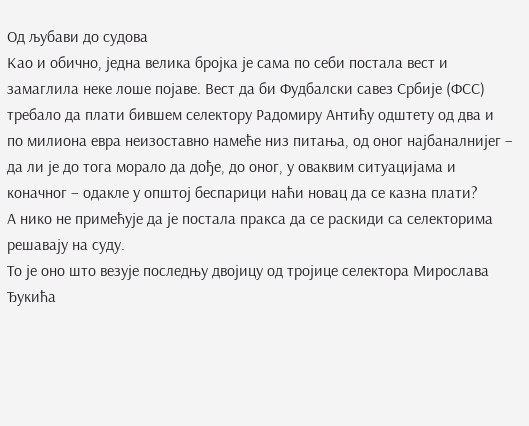Од љубави до судова
Као и обично, једна велика бројка је сама по себи постала вест и замаглила неке лоше појаве. Вест да би Фудбалски савез Србије (ФСС) требало да плати бившем селектору Радомиру Антићу одштету од два и по милиона евра неизоставно намеће низ питања, од оног најбаналнијег – да ли је до тога морало да дође, до оног, у оваквим ситуацијама и коначног – одакле у општој беспарици наћи новац да се казна плати?
А нико не примећује да је постала пракса да се раскиди са селекторима решавају на суду.
То је оно што везује последњу двојицу од тројице селектора Мирослава Ђукића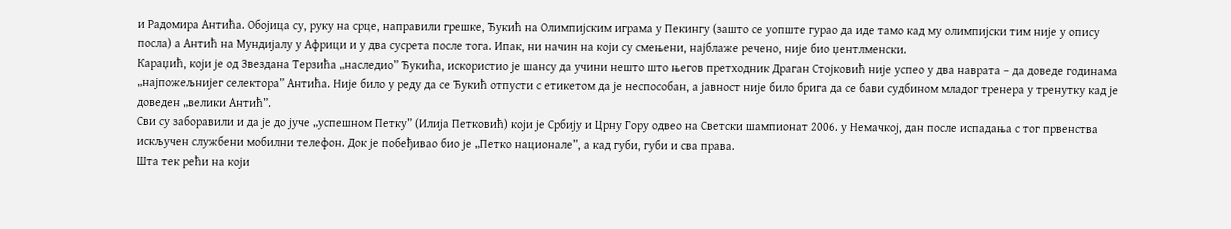и Радомира Антића. Обојица су, руку на срце, направили грешке, Ђукић на Олимпијским играма у Пекингу (зашто се уопште гурао да иде тамо кад му олимпијски тим није у опису посла) а Антић на Мундијалу у Африци и у два сусрета после тога. Ипак, ни начин на који су смењени, најблаже речено, није био џентлменски.
Караџић, који је од Звездана Терзића „наследио” Ђукића, искористио је шансу да учини нешто што његов претходник Драган Стојковић није успео у два наврата – да доведе годинама „најпожељнијег селектора” Антића. Није било у реду да се Ђукић отпусти с етикетом да је неспособан, а јавност није било брига да се бави судбином младог тренера у тренутку кад је доведен „велики Антић”.
Сви су заборавили и да је до јуче „успешном Петку” (Илија Петковић) који је Србију и Црну Гору одвео на Светски шампионат 2006. у Немачкој, дан после испадања с тог првенства искључен службени мобилни телефон. Док је побеђивао био је „Петко национале”, а кад губи, губи и сва права.
Шта тек рећи на који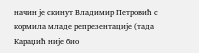начин је скинут Владимир Петровић с кормила младе репрезентације (тада Караџић није био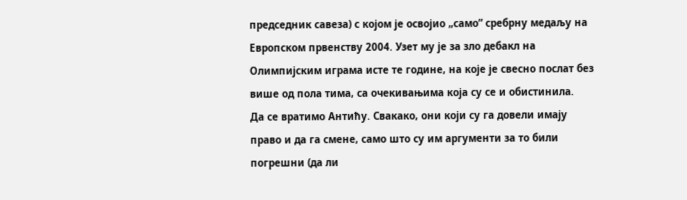председник савеза) с којом је освојио „само” сребрну медаљу на Европском првенству 2004. Узет му је за зло дебакл на Олимпијским играма исте те године, на које је свесно послат без више од пола тима, са очекивањима која су се и обистинила.
Да се вратимо Антићу. Свакако, они који су га довели имају право и да га смене, само што су им аргументи за то били погрешни (да ли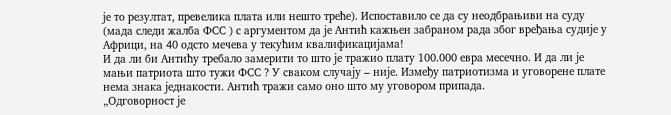је то резултат, превелика плата или нешто треће). Испоставило се да су неодбрањиви на суду (мада следи жалба ФСС ) с аргументом да је Антић кажњен забраном рада због вређања судије у Африци, на 40 одсто мечева у текућим квалификацијама!
И да ли би Антићу требало замерити то што је тражио плату 100.000 евра месечно. И да ли је мањи патриота што тужи ФСС ? У сваком случају – није. Између патриотизма и уговорене плате нема знака једнакости. Антић тражи само оно што му уговором припада.
„Одговорност је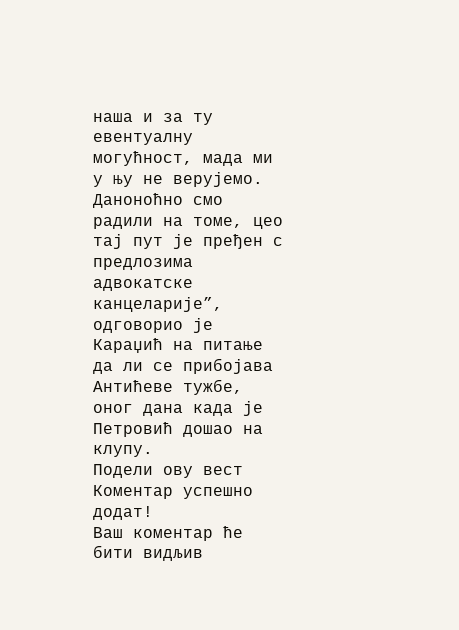наша и за ту евентуалну могућност, мада ми у њу не верујемо. Даноноћно смо радили на томе, цео тај пут је пређен с предлозима адвокатске канцеларије”, одговорио је Караџић на питање да ли се прибојава Антићеве тужбе, оног дана када је Петровић дошао на клупу.
Подели ову вест
Комeнтар успeшно додат!
Ваш комeнтар ћe бити видљив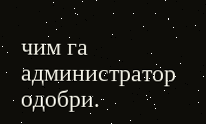чим га администратор одобри.